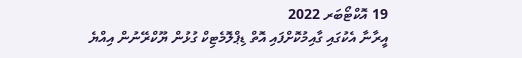19 އޮކްޓޯބަރ 2022
އީރާނާ އެކުގައި ގާއިމުކޮށްފައި އޮތް ޑިޕްލޮމެޓިކް ގުޅުން ޔޫކްރޭނުން އިއްޔެ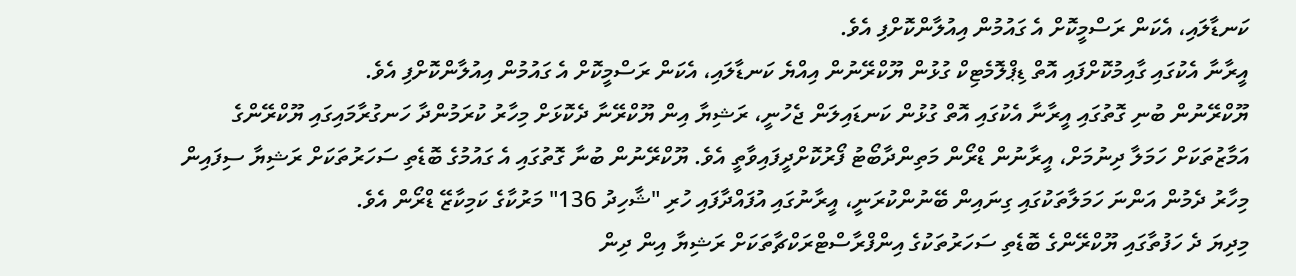ކަނޑާލައި، އެކަން ރަސްމީކޮށް އެ ގައުމުން އިއުލާންކޮށްފި އެވެ.
އީރާނާ އެކުގައި ގާއިމުކޮށްފައި އޮތް ޑިޕްލޮމެޓިކް ގުޅުން ޔޫކްރޭނުން އިއްޔެ ކަނޑާލައި، އެކަން ރަސްމީކޮށް އެ ގައުމުން އިއުލާންކޮށްފި އެވެ.
ޔޫކްރޭނުން ބުނި ގޮތުގައި އީރާނާ އެކުގައި އޮތް ގުޅުން ކަނޑައިލަން ޖެހުނީ، ރަޝިޔާ އިން ޔޫކްރޭނާ ދެކޮޅަށް މިހާރު ކުރަމުންދާ ހަނގުރާމައިގައި ޔޫކްރޭންގެ އަމާޒުތަކަށް ހަމަލާ ދިނުމަށް، އީރާނުން ޑްރޯން މަތިންދާބޯޓު ފޯރުކޮށްދީފައިވާތީ އެވެ. ޔޫކްރޭނުން ބުނާ ގޮތުގައި އެ ގައުމުގެ ބޮޑެތި ސަހަރުތަކަށް ރަޝިޔާ ސިފައިން މިހާރު ދެމުން އަންނަ ހަމަލާތަކުގައި ގިނައިން ބޭނުންކުރަނީ، އީރާނުގައި އުފައްދާފައި ހުރި "ޝާހިދު 136" މަރުކާގެ ކަމިކާޒޭ ޑްރޯން އެވެ.
މިދިޔަ ދެ ހަފުތާގައި ޔޫކްރޭންގެ ބޮޑެތި ސަހަރުތަކުގެ އިންފްރާސްޓްރަކްޗާތަކަށް ރަޝިޔާ އިން ދިން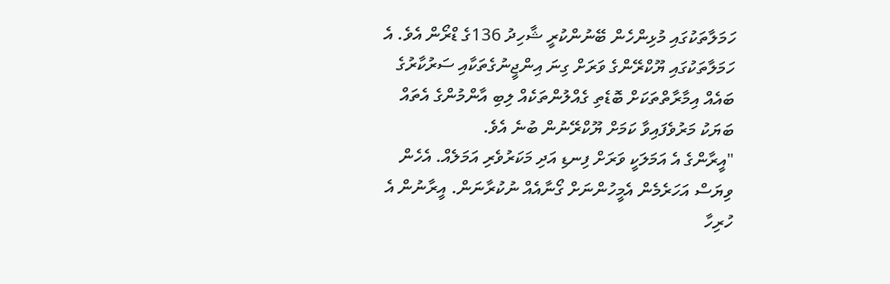ހަމަލާތަކުގައި މުޅިންހެން ބޭނުންކުރީ ޝާހިދު 136ގެ ޑްރޯން އެވެ. އެ ހަމަލާތަކުގައި ޔޫކްރޭންގެ ވަރަށް ގިނަ އިންޖީނުގެތަކާއި ސަރުކާރުގެ ބައެއް އިމާރާތްތަކަށް ބޮޑެތި ގެއްލުންތަކެއް ލިބި އާންމުންގެ އެތައް ބަޔަކު މަރުވެފައިވާ ކަމަށް ޔޫކްރޭނުން ބުނެ އެވެ.
"އީރާންގެ އެ އަމަލަކީ ވަރަށް ފިނޑި އަދި މަކަރުވެރި އަމަލެއް. އެހެން ވިޔަސް އަހަރެމެން އެމީހުންނަށް ގޯނާއެއް ނުކުރާނަން. އީރާނުން އެ ހުރިހާ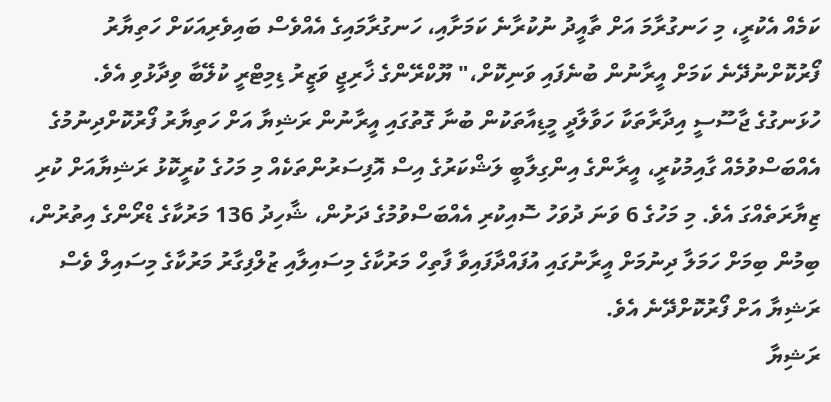ކަމެއް އެކުރީ، މި ހަނގުރާމަ އަށް ތާއީދު ނުކުރާނެ ކަމަށާއި، ހަނގުރާމައިގެ އެއްވެސް ބައިވެރިއަކަށް ހަތިޔާރު ފޯރުކޮށްނުދޭނެ ކަމަށް އީރާނުން ބުނެފައި ވަނިކޮށް،" ޔޫކްރޭންގެ ޚާރިޖީ ވަޒީރު ޑިމިޓްރީ ކުލޭބާ ވިދާޅުވި އެވެ.
ހުޅަނގުގެ ޖާސޫސީ އިދާރާތަކާ ހަވާލާދީ މީޑިއާތަކުން ބުނާ ގޮތުގައި އީރާނުން ރަޝިޔާ އަށް ހަތިޔާރު ފޯރުކޮށްދިނުމުގެ އެއްބަސްވުމެއް ގާއިމުކުރީ، އީރާންގެ އިންގިލާބީ ލަޝްކަރުގެ އިސް އޮފިސަރުންތަކެއް މި މަހުގެ ކުރީކޮޅު ރަޝިޔާއަށް ކުރި ޒިޔާރަތެއްގަ އެވެ. މި މަހުގެ 6 ވަނަ ދުވަހު ސޮއިކުރި އެއްބަސްވުމުގެ ދަށުން، ޝާހިދު 136 މަރުކާގެ ޑްރޯންގެ އިތުރުން، ބިމުން ބިމަށް ހަމަލާ ދިނުމަށް އީރާނުގައި އުފައްދާފައިވާ ފާތިހް މަރުކާގެ މިސައިލާއި ޒުލްފިގާރު މަރުކާގެ މިސައިލް ވެސް ރަޝިޔާ އަށް ފޯރުކޮށްދޭނެ އެވެ.
ރަޝިޔާ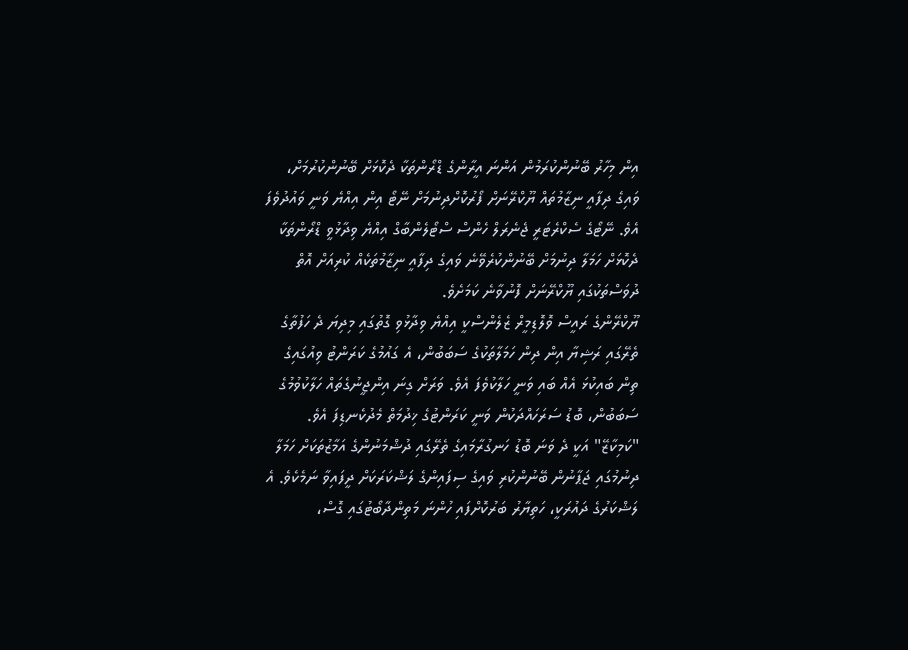އިން މިހާރު ބޭނުންކުރަމުން އަންނަ އީރާންގެ ޑްރޯންތަކާ ދެކޮޅަށް ބޭނުންކުރުމަށް، ވައިގެ ދިފާއީ ނިޒާމުތައް ޔޫކްރޭނަށް ފޯރުކޮށްދިނުމަށް ނޭޓޯ އިން އިއްޔެ ވަނީ ވައުދުވެފަ އެވެ. ނޭޓޯގެ ސެކްރެޓަރީ ޖެނެރަލް ހެންސް ސްޓޯލެންބާގް އިއްޔެ ވިދާޅުވީ ޑްރޯންތަކާ ދެކޮޅަށް ހަމަލާ ދިނުމަށް ބޭނުންކުރެވޭނެ ވައިގެ ދިފާއީ ނިޒާމުތަކެއް ކުރިއަށް އޮތް ދުވަސްތަކުގައި ޔޫކްރޭނަށް ފޮނުވާނެ ކަމަށެވެ.
ޔޫކްރޭންގެ ރައީސް ވޮލޮޑިމީރް ޒެލެންސްކީ އިއްޔެ ވިދާޅުވި ގޮތުގައި މިދިޔަ ދެ ހަފުތާގެ ތެރޭގައި ރަޝިޔާ އިން ދިން ހަމަލާތަކުގެ ސަބަބުން، އެ ގައުމުގެ ކަރަންޓު ވިއުގައިގެ ތިން ބައިކުޅަ އެއް ބައި ވަނީ ހަލާކުވެފަ އެވެ. ވަރަށް ގިނަ އިންޖީނުގެތައް ހަލާކުވުމުގެ ސަބަބުން، ބޮޑު ސަރަހައްދަކުން ވަނީ ކަރަންޓުގެ ޚިދުމަތް މެދުކެނޑިފަ އެވެ.
"ކަމިކާޒޭ" އަކީ ދެ ވަނަ ބޮޑު ހަނގުރާމައިގެ ތެރޭގައި ދުޝްމަނުންގެ އަމާޒުތަކަށް ހަމަލާ ދިނުމުގައި ޖަޕާނުން ބޭނުންކުރި ވައިގެ ސިފައިންގެ ލަޝްކަރަކަށް ދީފައިވާ ނަމެކެވެ. އެ ލަޝްކަރުގެ ދައުރަކީ، ހަތިޔާރު ބަރުކޮށްފައި ހުންނަ މަތިންދާބޯޓުގައި ގޮސް،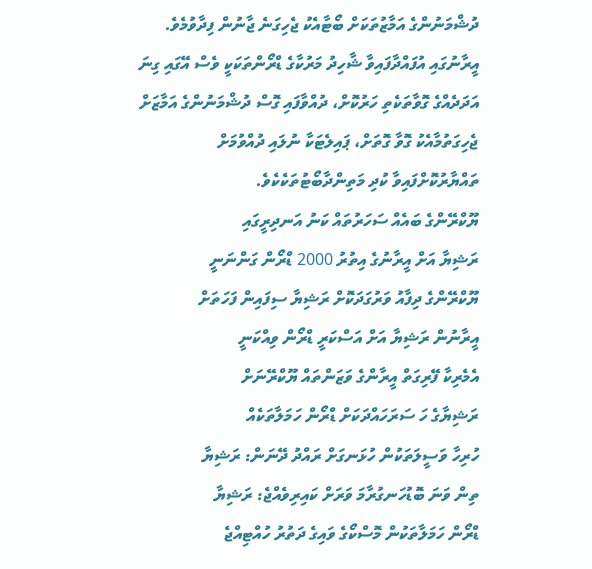ދުޝްމަނުންގެ އަމާޒުތަކަށް ބޯޓާއެކު ޖެހިގަނެ ޖާނުން ފިދާވުމެވެ.
އީރާނުގައި އުފައްދާފައިވާ ޝާހިދު މަރުކާގެ ޑްރޯންތަކަކީ ވެސް އޭގައި ގިނަ އަދަދެއްގެ ގޮވާތަކެތި ހަރުކޮށް، ދުއްވާފައި ގޮސް ދުޝްމަނުންގެ އަމާޒަށް ޖެހިގަތުމާއެކު ގޮވާ ގޮތަށް، ޕައިލެޓަކާ ނުލައި ދުއްވުމަށް ތައްޔާރުކޮށްފައިވާ ކުދި މަތިންދާބޯޓުތަކެކެވެ.
ޔޫކްރޭންގެ ބައެއް ސަހަރުތައް ކަނު އަނދިރީގައި
ރަޝިޔާ އަށް އީރާނުގެ އިތުރު 2000 ޑްރޯން ގަންނަނީ
ޔޫކްރޭންގެ ދިފާއު ވަރުގަދަކޮށް ރަޝިޔާ ސިފައިން ފަހަތަށް
އީރާނުން ރަޝިޔާ އަށް އަސްކަރީ ޑްރޯން ވިއްކަނީ
އެމެރިކާ ފޭރިގަތް އީރާންގެ ވަޒަންތައް ޔޫކްރޭނަށް
ރަޝިޔާގެ ހަ ސަރަހައްދަކަށް ޑްރޯން ހަމަލާތަކެއް
ހުރިހާ ވަސީލަތަކުން ހުޅަނގަށް ރައްދު ދޭނަން: ރަޝިޔާ
ތިން ވަނަ ބޮޑުހަނގުރާމަ ވަރަށް ކައިރިވެއްޖެ: ރަޝިޔާ
ޑްރޯން ހަމަލާތަކުން މޮސްކޯގެ ވައިގެ ދަތުރު ހުއްޓިއްޖެ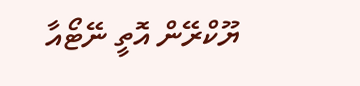ޔޫކްރޭން އޮތީ ނޭޓޯއާ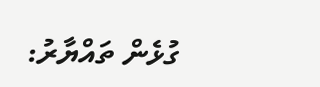ގުޅެން ތައްޔާރު: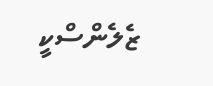ޒެލެންސްކީ